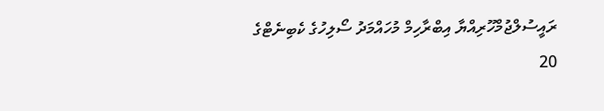ރައީސުލްޖުމްހޫރިއްޔާ އިބްރާހިމް މުހައްމަދު ސޯލިހުގެ ކެބިނެޓްގެ 20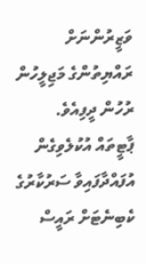ވަޒީރުންނަށް ރައްޔިތުންގެ މަޖިލީހުން ރުހުން ދީފިއެވެ.
ޕާޓީތައް އުކުލެވިގެން އުފައްދާފައިވާ ސަރުކާރުގެ ކެބިނެޓަށް ރައީސް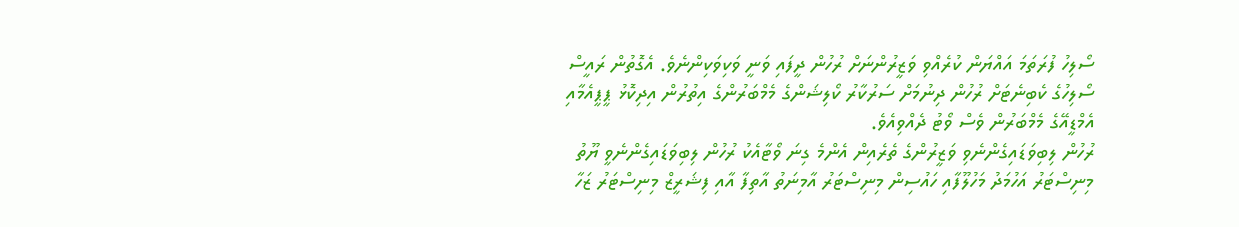ސޯލިހު ފުރަތަމަ އައްޔަން ކުރެއްވި ވަޒީރުންނަށް ރުހުން ދީފައި ވަނީ ވަކިވަކިންނެވެ. އެގޮތުން ރައީސް ސޯލިހުގެ ކެބިނެޓަށް ރުހުން ދިނުމަށް ސަރުކާރު ކޯލިޝަންގެ މެމްބަރުންގެ އިތުރުން އިދިކޮޅު ޕީޕީއެމާއި އެމްޑީއޭގެ މެމްބަރުން ވެސް ވޯޓު ދެއްވިއެވެ.
ރުހުން ލިބިވަޑައިގެންނެވި ވަޒީރުންގެ ތެރެއިން އެންމެ ގިނަ ވޯޓާއެކު ރުހުން ލިބިވަޑައިގެންނެވީ ޔޫތު މިނިސްޓަރު އަހުމަދު މަހުލޫފާއި ހައުސިން މިނިސްޓަރު އާމިނަތު އާތިފާ އާއި ފިޝަރީޒް މިނިސްޓަރު ޒަހާ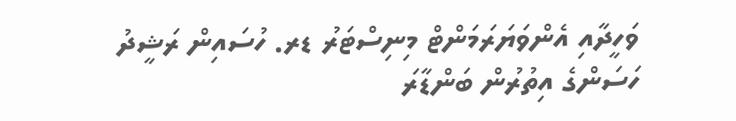ވަހީދާއި އެންވަޔަރަމަންޓް މިނިސްޓަރު ޑރ. ހުސައިން ރަޝީދު ހަސަންގެ އިތުރުން ބަންޑާރަ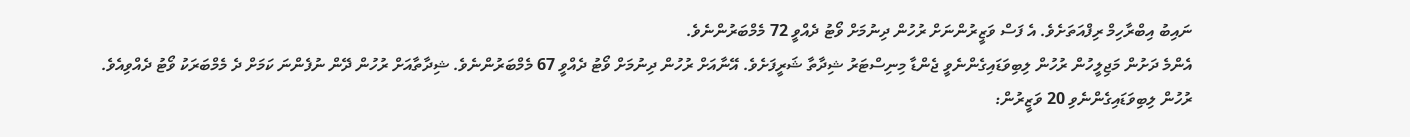ނައިބު އިބްރާހިމް ރިފްއަތަށެވެ. އެ ފަސް ވަޒީރުންނަށް ރުހުން ދިނުމަށް ވޯޓު ދެއްވީ 72 މެމްބަރުންނެވެ.
އެންމެ ދަށުން މަޖިލީހުން ރުހުން ލިބިވަޑައިގެންނެވީ ޖެންޑާ މިނިސްޓަރު ޝިދާތާ ޝަރީފަށެވެ. އޭނާއަށް ރުހުން ދިނުމަށް ވޯޓު ދެއްވީ 67 މެމްބަރުންނެވެ. ޝިދާތާއަށް ރުހުން ދޭން ނުފެންނަ ކަމަށް ދެ މެމްބަރަކު ވޯޓު ދެއްވިއެވެ.
ރުހުން ލިބިވަޑައިގެންނެވި 20 ވަޒީރުން: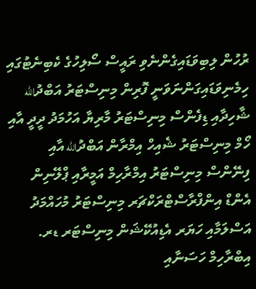ރުހުން ލިބިވަޑައިގެންނެވި ރައީސް ސޯލިހުގެ ކެބިނެޓުގައި ހިމެނިވަޑައިގަންނަވަނީ ފޮރިން މިނިސްޓަރު އަބްދުالله ޝާހިދާއި ޑިފެންސް މިނިސްޓަރު މާރިޔާ އަހުމަދު ދީދީ އާއި ހޯމް މިނިސްޓަރު ޝެއިހް އިމްރާން އަބްދުالله އާއި ފިނޭންސް މިނިސްޓަރު އިމްރާހިމް އަމީރާއި ޕްލޭނިން އެންޑް އިންފްރާސްޓްރަކްޗަރ މިނިސްޓަރު މުހައްމަދު އަސްލަމާއި ހަޔަރ އެޑިއުކޭޝަން މިނިސްޓަރ ޑރ. އިބްރާހިމް ހަސަނާއި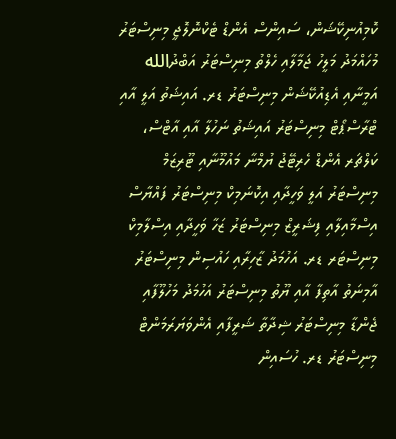ކޮމިއުނިކޭޝަން، ސައިންސް އެންޑް ޓެކްނޮލޮޖީ މިނިސްޓަރު މުހައްމަދު މަލީހު ޖަމާލާއި ހެލްތު މިނިސްޓަރު އަބްދުالله އަމީނާއި އެޑިއުކޭޝަން މިނިސްޓަރު ޑރ. އައިޝަތު އަލީ އާއި ޓްރާސްޕޯޓް މިނިސްޓަރު އައިޝަތު ނަހުލާ އާއި އާޓްސް، ކަލްޗަރ އެންޑް ހެރިޓޭޖު ޔުމްނާ މައުމޫނާއި ޓޫރިޒަމް މިނިސްޓަރު އަލީ ވަހީދާއި އިކޮނަމިކް މިނިސްޓަރު ފައްޔާސް އިސްމާއިލާއި ފިޝަރީޒް މިނިސްޓަރު ޒަހާ ވަހީދާއި އިސްލާމިކް މިނިސްޓަރ ޑރ. އަހުމަދު ޒާހިރާއި ހައުސިން މިނިސްޓަރު އާމިނަތު އާތިފާ އާއި ޔޫތު މިނިސްޓަރު އަހުމަދު މަހުލޫފާއި ޖެންޑާ މިނިސްޓަރު ޝިދާތާ ޝަރީފާއި އެންވަޔަރަމަންޓް މިނިސްޓަރު ޑރ. ހުސައިން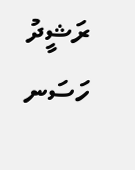ރަޝީދު ހަސަނ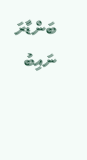ބަންޑާރަ ނައިބު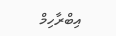އިބްރާހިމް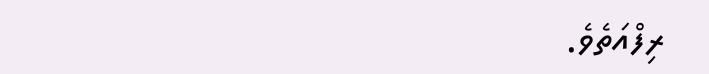ރިފްއަތެވެ.